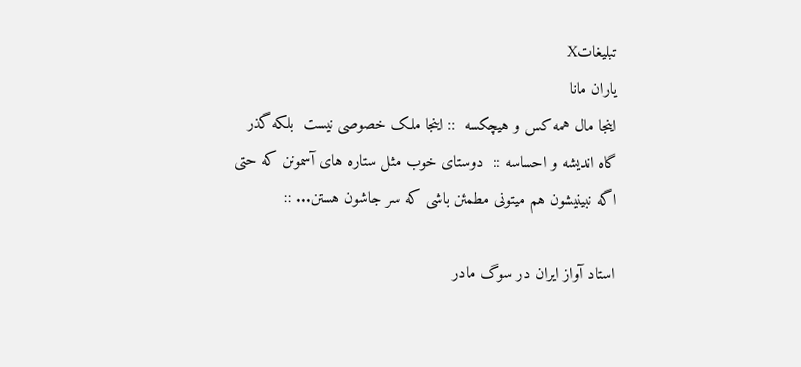تبليغاتX
یاران مانا
اینجا مال همه کس و هیچکسه  :: اینجا ملک خصوصی نیست  بلکه گذر گاه اندیشه و احساسه ::  دوستای خوب مثل ستاره های آسمونن که حتی اگه نبینیشون هم میتونی مطمئن باشی که سر جاشون هستن... ::

استاد آواز ايران در سوگ مادر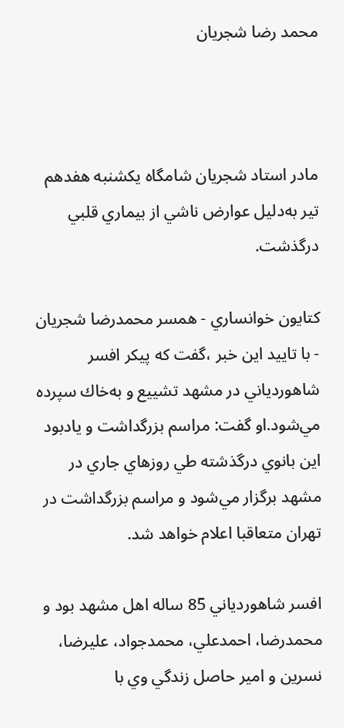محمد رضا شجريان



مادر استاد شجريان شامگاه يكشنبه هفدهم تير به‌دليل عوارض ناشي از بيماري قلبي درگذشت.

كتايون خوانساري - همسر محمدرضا شجريان - با تاييد اين خبر ،گفت كه پيكر افسر شاهوردياني در مشهد تشييع و به‌خاك سپرده مي‌شود.او گفت: مراسم بزرگداشت و يادبود اين بانوي درگذشته طي روزهاي جاري در مشهد برگزار مي‌شود و مراسم بزرگداشت در تهران متعاقبا اعلام خواهد شد.

افسر شاهوردياني 85 ساله اهل مشهد بود و محمدرضا، احمدعلي، محمدجواد، عليرضا، نسرين و امير حاصل زندگي وي با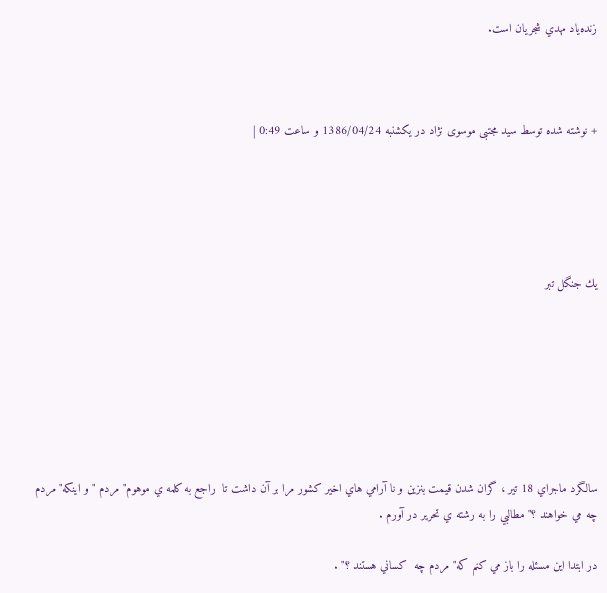زنده‌ياد مهدي شجريان است.



+ نوشته شده توسط سید مجتبی موسوی نژاد در یکشنبه 1386/04/24 و ساعت 0:49 |





يك جنگل تبر







سالگرد ماجراي 18 تير ، گران شدن قيمت بنزين و نا آرامي هاي اخير كشور مرا بر آن داشت تا  راجع به كلمه ي موهوم" مردم " و اينكه" مردم چه مي خواهند ؟" مطالبي را به رشته ي تحرير در آورم .

در ابتدا اين مسئله را باز مي كنم كه" مردم چه  كساني هستند ؟" .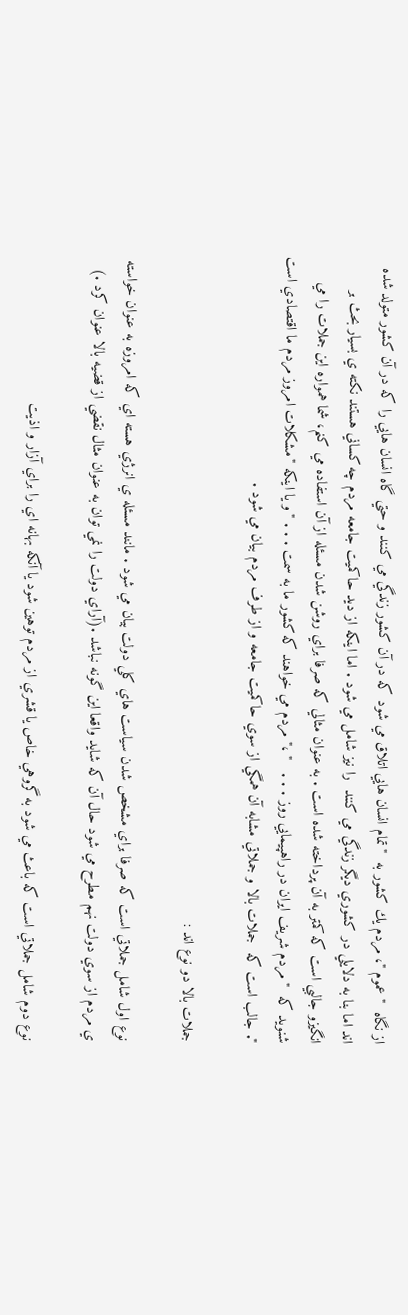از نگاه  "عموم "، مردم يك كشور به  "تمام انسان هايي اتلاق مي شود كه در آن كشور زندگي مي كنند و حتي گاه انسان هايي را كه در آن كشور متولد شده اند اما بنا به دلايلي در كشوري ديگر زندگي مي كنند  را نيز شامل مي شود . اما اينكه از ديد حاكميت جامعه مردم چه كساني هستند نكته ي بسيار بحث بر انگيزو جالبي است كه كمتر به آن پرداخته شده است . به عنوان مثالي كه صرفا براي روشن شدن مسئله از آن استفاده مي كنم، شما همواره اين جملات را مي شنويد كه  "مردم شريف ايران در راهپيمايي روز . . .   " ،" مردم مي خواهند كه كشور ما به سمت . . . "و يا اينكه "مشكلات امروز مردم ما اقتصادي است ". جالب است كه  جملات بالا و جملاتي مشابه آن همگي از سوي حاكميت جامعه و از طرف مردم بيان مي شود .

جملات بالا دو نوع اند :

نوع اول شامل جملاتي است كه صرفا براي مشخص شدن سياست هاي كلي دولت بيان مي شود . مانند مسئله ي انرژي هسته اي كه امروزه به عنوان خواسته ي مردم از سوي دولت نهم مطرح مي شود حال آن كه شايد واقعا اين گونه نباشد .(آراي دولت را نمي توان به عنوان مثال نقضي از قضيه بالا عنوان كرد .)

نوع دوم شامل جملاتي است كه باعث مي شود به گروهي خاص يا قشري از مردم توهين شود يا آنكه بهانه اي را براي آزار و اذيت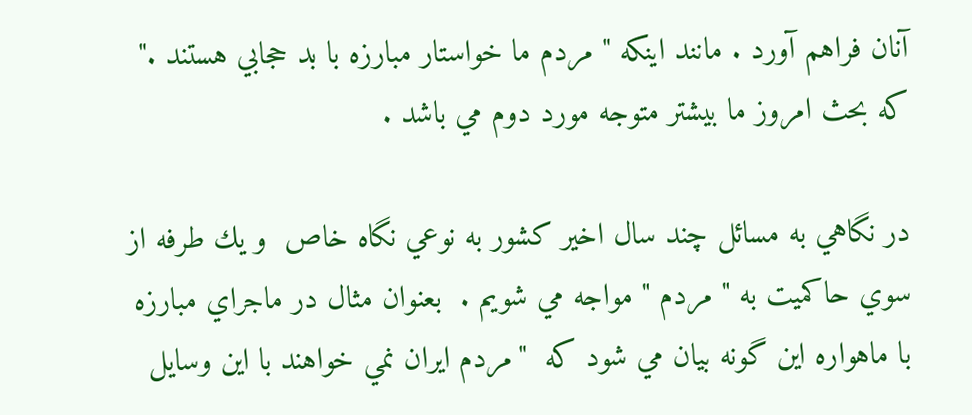آنان فراهم آورد . مانند اينكه " مردم ما خواستار مبارزه با بد حجابي هستند ." كه بحث امروز ما بيشتر متوجه مورد دوم مي باشد .

در نگاهي به مسائل چند سال اخير كشور به نوعي نگاه خاص  و يك طرفه از سوي حاكميت به " مردم " مواجه مي شويم .  بعنوان مثال در ماجراي مبارزه با ماهواره اين گونه بيان مي شود كه  "مردم ايران نمي خواهند با اين وسايل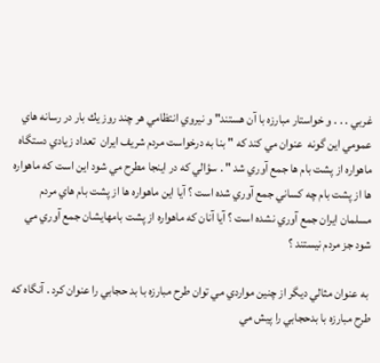غربي . . . و خواستار مبارزه با آن هستند" و نيروي انتظامي هر چند روز يك بار در رسانه هاي عمومي اين گونه  عنوان مي كند كه " بنا به درخواست مردم شريف ايران  تعداد زيادي دستگاه ماهواره از پشت بام ها جمع آوري شد " . سؤالي كه در اينجا مطرح مي شود اين است كه ماهواره ها از پشت بام چه كساني جمع آوري شده است ؟ آيا اين ماهواره ها از پشت بام هاي مردم مسلمان ايران جمع آوري نشده است ؟ آيا آنان كه ماهواره از پشت بامهايشان جمع آوري مي شود جز مردم نيستند ؟

 به عنوان مثالي ديگر از چنين مواردي مي توان طرح مبارزه با بد حجابي را عنوان كرد . آنگاه كه طرح مبارزه با بدحجابي را پيش مي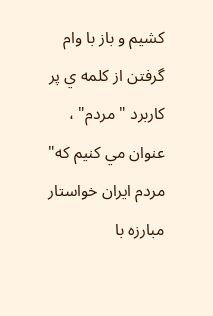كشيم و باز با وام گرفتن از كلمه ي پر كاربرد " مردم" ، عنوان مي كنيم كه" مردم ايران خواستار مبارزه با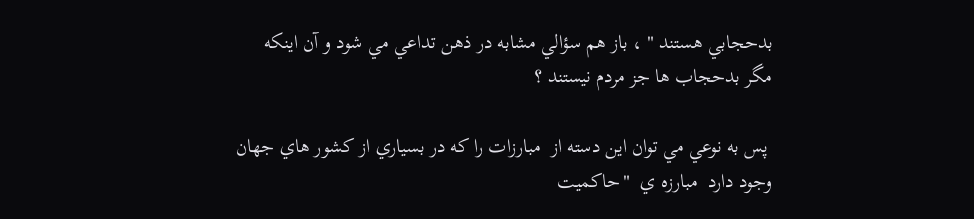بدحجابي هستند " ، باز هم سؤالي مشابه در ذهن تداعي مي شود و آن اينكه مگر بدحجاب ها جز مردم نيستند ؟

 پس به نوعي مي توان اين دسته از  مبارزات را كه در بسياري از كشور هاي جهان وجود دارد  مبارزه ي  "حاكميت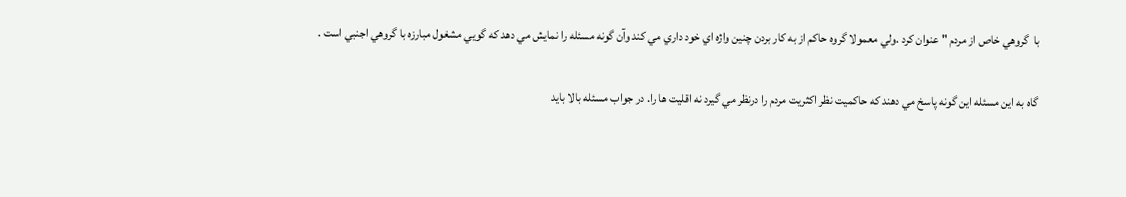با  گروهي خاص از مردم " عنوان كرد .ولي معمولا گروه حاكم از به كار بردن چنين واژه اي خود داري مي كند وآن گونه مسئله را نمايش مي دهد كه گويي مشغول مبارزه با گروهي اجنبي است .

گاه به اين مسئله اين گونه پاسخ مي دهند كه حاكميت نظر اكثريت مردم را درنظر مي گيرد نه اقليت ها را. در جواب مسئله بالا بايد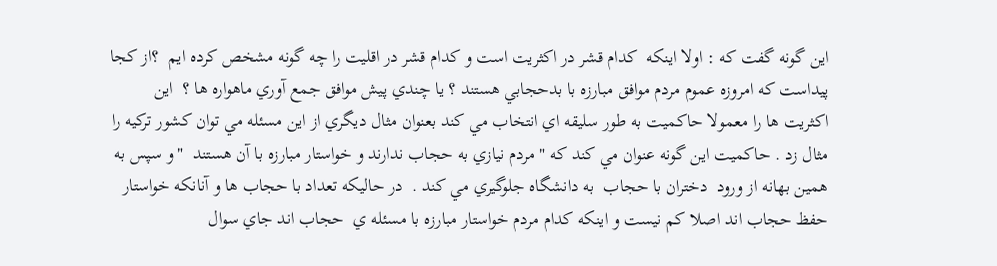اين گونه گفت كه : اولا اينكه  كدام قشر در اكثريت است و كدام قشر در اقليت را چه گونه مشخص كرده ايم  ؟از كجا پيداست كه امروزه عموم مردم موافق مبارزه با بدحجابي هستند ؟ يا چندي پيش موافق جمع آوري ماهواره ها ؟  اين اكثريت ها را معمولا حاكميت به طور سليقه اي انتخاب مي كند بعنوان مثال ديگري از اين مسئله مي توان كشور تركيه را مثال زد . حاكميت اين گونه عنوان مي كند كه " مردم نيازي به حجاب ندارند و خواستار مبارزه با آن هستند  "و سپس به همين بهانه از ورود  دختران با حجاب  به دانشگاه جلوگيري مي كند .  در حاليكه تعداد با حجاب ها و آنانكه خواستار حفظ حجاب اند اصلا كم نيست و اينكه كدام مردم خواستار مبارزه با مسئله ي  حجاب اند جاي سوال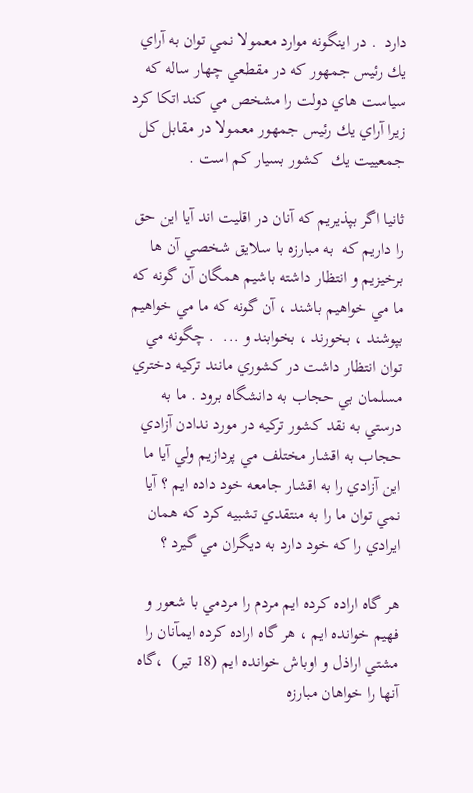دارد  . در اينگونه موارد معمولا نمي توان به آراي يك رئيس جمهور كه در مقطعي چهار ساله كه  سياست هاي دولت را مشخص مي كند اتكا كرد زيرا آراي يك رئيس جمهور معمولا در مقابل كل جمعييت يك  كشور بسيار كم است .

ثانيا اگر بپذيريم كه آنان در اقليت اند آيا اين حق را داريم كه  به مبارزه با سلايق شخصي آن ها برخيزيم و انتظار داشته باشيم همگان آن گونه كه ما مي خواهيم باشند ، آن گونه كه ما مي خواهيم بپوشند ، بخورند ، بخوابند و ...  . چگونه مي توان انتظار داشت در كشوري مانند تركيه دختري مسلمان بي حجاب به دانشگاه برود . ما به درستي به نقد كشور تركيه در مورد ندادن آزادي حجاب به اقشار مختلف مي پردازيم ولي آيا ما اين آزادي را به اقشار جامعه خود داده ايم ؟ آيا نمي توان ما را به منتقدي تشبيه كرد كه همان ايرادي را كه خود دارد به ديگران مي گيرد ؟

هر گاه اراده كرده ايم مردم را مردمي با شعور و فهيم خوانده ايم ، هر گاه اراده كرده ايمآنان را  مشتي اراذل و اوباش خوانده ايم (18 تير)  ،گاه آنها را خواهان مبارزه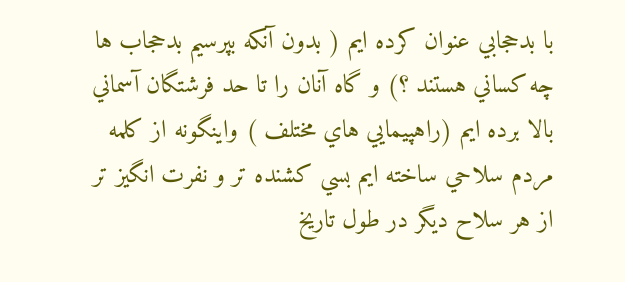با بدحجابي عنوان كرده ايم ( بدون آنكه بپرسيم بدحجاب ها چه كساني هستند ؟) و گاه آنان را تا حد فرشتگان آسماني بالا برده ايم (راهپيمايي هاي مختلف ) واينگونه از كلمه مردم سلاحي ساخته ايم بسي كشنده تر و نفرت انگيز تر از هر سلاح ديگر در طول تاريخ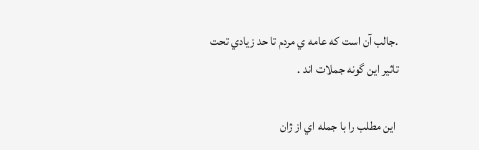.جالب آن است كه عامه ي مردم تا حد زيادي تحت تاثير اين گونه جملات اند .

 اين مطلب را با جمله اي از ژان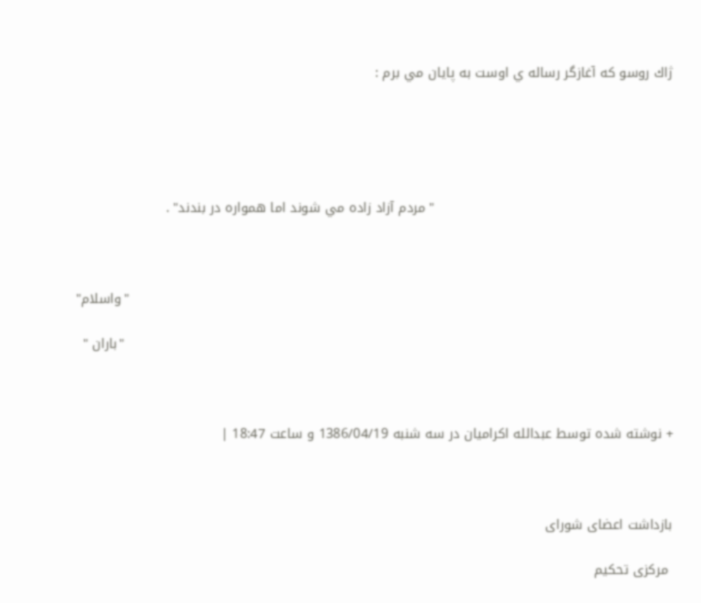ژاك روسو كه آغازگر رساله ي اوست به پايان مي برم :





                                                      "مردم آزاد زاده مي شوند اما همواره در بندند" .



                                                                                                                           "واسلام"

                                                                                                                            "باران "



+ نوشته شده توسط عبدالله اکرامیان در سه شنبه 1386/04/19 و ساعت 18:47 |



بازداشت اعضای شورای

 مرکزی تحکیم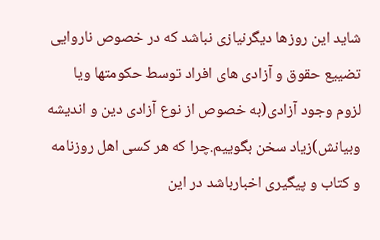شاید این روزها دیگرنیازی نباشد که در خصوص ناروایی تضییع حقوق و آزادی های افراد توسط حکومتها ویا لزوم وجود آزادی(به خصوص از نوع آزادی دین و اندیشه وبیانش)زیاد سخن بگوییم.چرا که هر کسی اهل روزنامه و کتاب و پیگیری اخبارباشد در این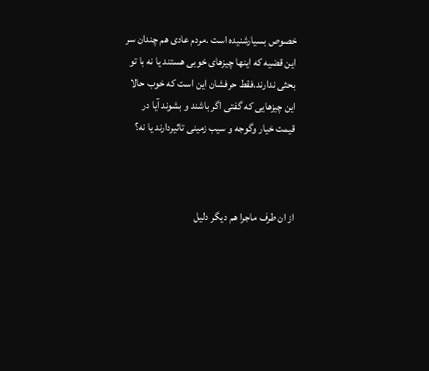خصوص بسیارشنیده است .مردم عادی هم چندان سر این قضیه که اینها چیزهای خوبی هستند یا نه با تو بحثی ندارند.فقط حرفشان این است که خوب حالا این چیزهایی که گفتی اگر باشند و بشوند آیا در قیمت خیار وگوجه و سیب زمینی تاثیردارند یا نه؟



از ان طرف ماجرا هم دیگر دلیل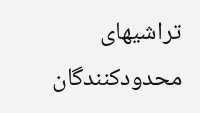تراشیهای محدودکنندگان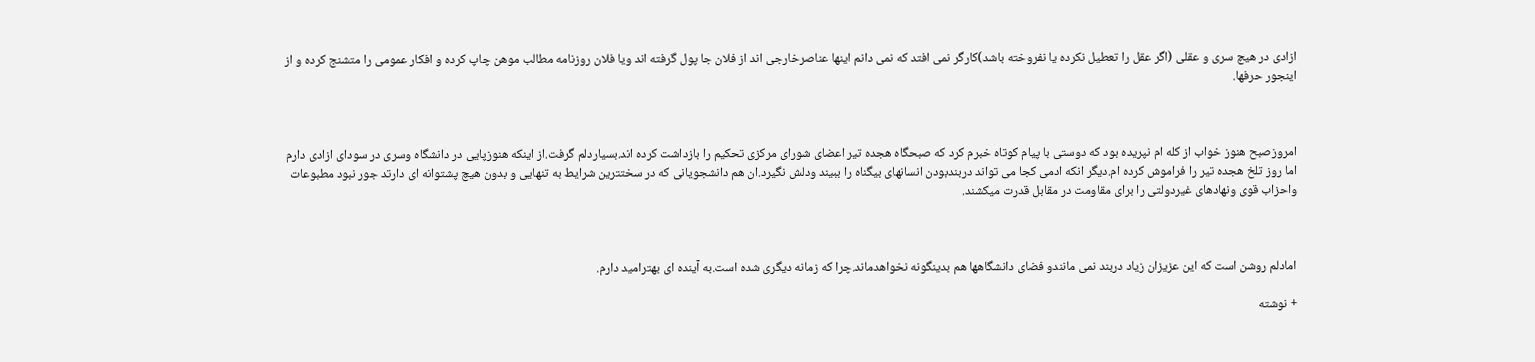ازادی در هیچ سری و عقلی (اگر عقل را تعطیل نکرده یا نفروخته باشد)کارگر نمی افتد که نمی دانم اینها عناصرخارجی اند از فلان جا پول گرفته اند ویا فلان روزنامه مطالب موهن چاپ کرده و افکار عمومی را متشنج کرده و از اینجور حرفها.



امروزصبح هنوز خواب از کله ام نپریده بود که دوستی با پیام کوتاه خبرم کرد که صبحگاه هجده تیر اعضای شورای مرکزی تحکیم را بازداشت کرده اند.بسیاردلم گرفت.از اینکه هنوزپایی در دانشگاه وسری در سودای ازادی دارم اما روز تلخ هجده تیر را فراموش کرده ام.دیگر انکه ادمی کجا می تواند دربندبودن انسانهای بیگناه را ببیند ودلش نگیرد.ان هم دانشجویانی که در سختترین شرایط به تنهایی و بدون هیچ پشتوانه ای دارتد جور نبود مطبوعات واحزاب قوی ونهادهای غیردولتی را برای مقاومت در مقابل قدرت میکشند.



امادلم روشن است که این عزیزان زیاد دربند نمی مانندو فضای دانشگاهها هم بدینگونه نخواهدماند.چرا که زمانه دیگری شده است.به آینده ای بهترامید دارم.

+ نوشته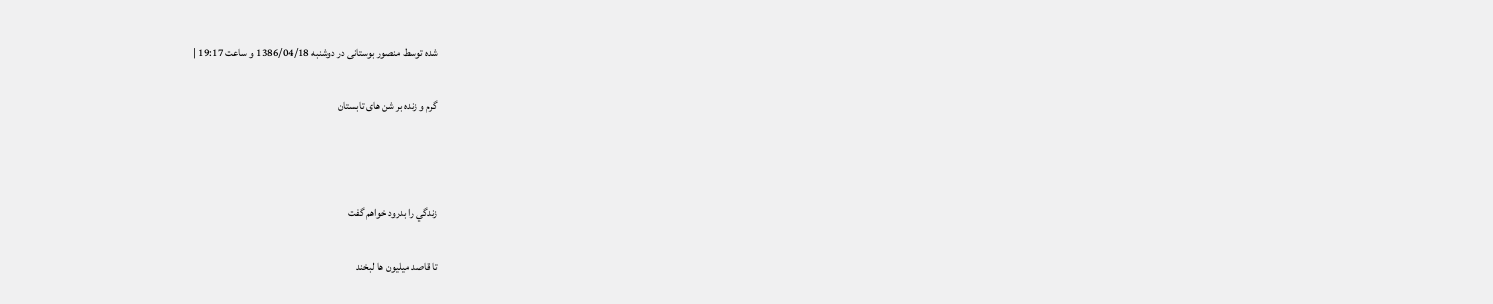شده توسط منصور بوستانی در دوشنبه 1386/04/18 و ساعت 19:17 |

گرم و زنده بر شن های تابستان



زندگي را بدرود خواهم گفت

تا قاصد ميليون ها لبخند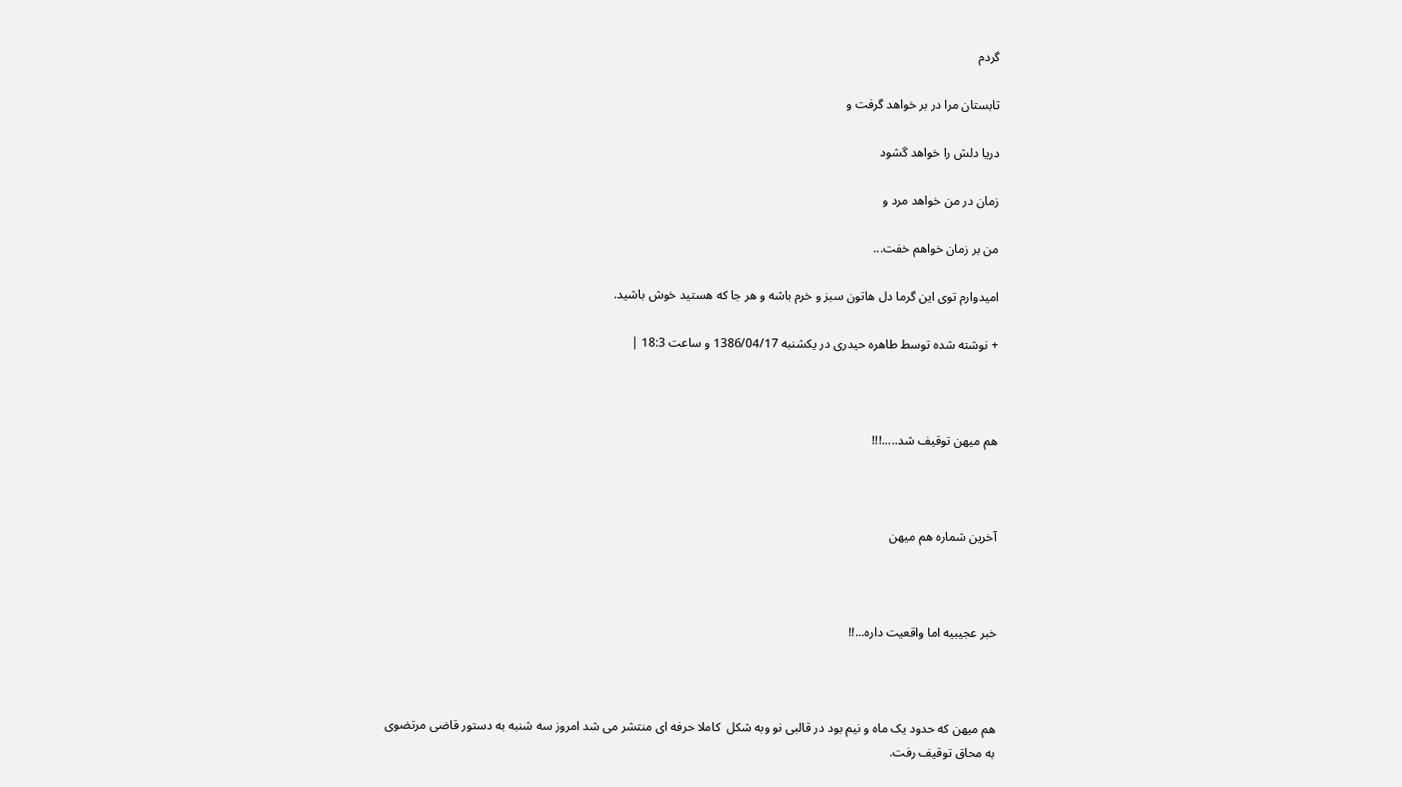گردم

تابستان مرا در بر خواهد گرفت و

دريا دلش را خواهد گشود

زمان در من خواهد مرد و

من بر زمان خواهم خفت...

امیدوارم توی این گرما دل هاتون سبز و خرم باشه و هر جا که هستید خوش باشید.

+ نوشته شده توسط طاهره حیدری در یکشنبه 1386/04/17 و ساعت 18:3 |



هم میهن توقیف شد.....!!!



آخرین شماره هم میهن



خبر عجیبیه اما واقعیت داره...!!



هم میهن که حدود یک ماه و نیم بود در قالبی نو وبه شکل  کاملا حرفه ای منتشر می شد امروز سه شنبه به دستور قاضی مرتضوی به محاق توقیف رفت.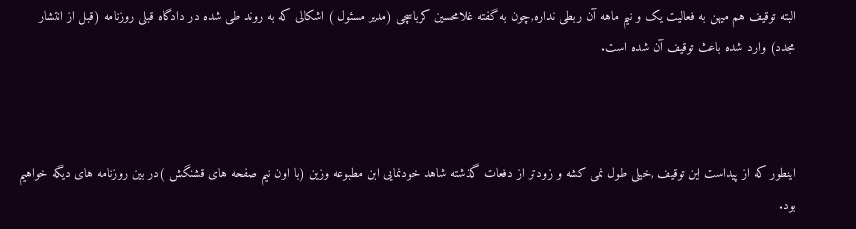البته توقیف هم میهن به فعالیت یک و نیم ماهه آن ربطی نداره,چون به گفته غلامحسین کرباسچی (مدیر مسئول ) اشکالی که به روند طی شده در دادگاه قبلی روزنامه (قبل از انتشار مجدد) وارد شده باعث توقیف آن شده است.



اینطور که از پیداست این توقیف ,خیلی طول نمی کشه و زودتر از دفعات گذشته شاهد خودنمایی ابن مطبوعه وزین (با اون نیم صفحه های قشنگش )در بین روزنامه های دیگه خواهیم بود.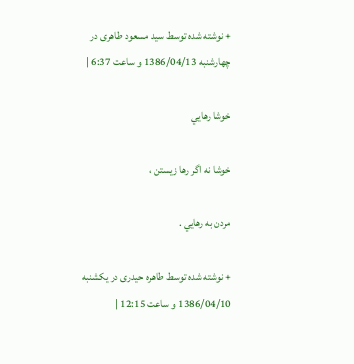+ نوشته شده توسط سید مسعود طاهری در چهارشنبه 1386/04/13 و ساعت 6:37 |

خوشا رهايي

خوشا نه اگر رها زيستن ،

مردن به رهايي .

+ نوشته شده توسط طاهره حیدری در یکشنبه 1386/04/10 و ساعت 12:15 |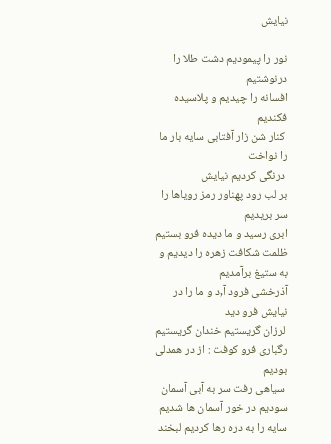نیایش

نور را پیمودیم دشت طلا را درنوشتیم
افسانه را چیدیم و پلاسیده فکندیم
 کنار شن زار آفتابی سایه بار ما را نواخت
 درنگی کردیم نیایش
بر لب رود پهناور رمز رویاها را سر بریدیم
ابری رسید و ما دیده فرو بستیم
ظلمت شکافت زهره را دیدیم و به ستیغ برآمدیم
آذرخشی فرود آ‚د و ما را در نیایش فرو دید
 لرزان گریستیم خندان گریستیم
رگباری فرو کوفت : از در همدلی بودیم
 سیاهی رفت سر به آبی آسمان سودیم در خور آسمان ها شدیم
سایه را به دره رها کردیم لبخند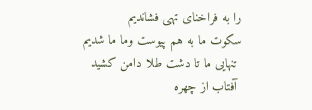را به فراخنای تهی فشاندیم
سکوت ما به هم پیوست وما ما شدیم
 تنهایی ما تا دشت طلا دامن کشید
 آفتاب از چهره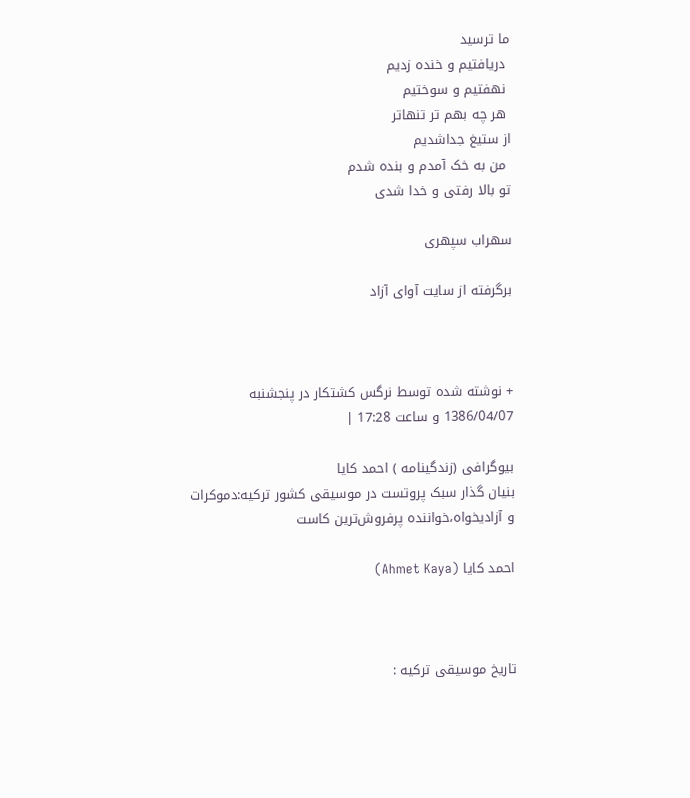ما ترسید
 دریافتیم و خنده زدیم
 نهفتیم و سوختیم
 هر چه بهم تر تنهاتر
از ستیغ جداشدیم
 من به خک آمدم و بنده شدم
تو بالا رفتی و خدا شدی

سهراب سپهری

برگرفته از سایت آوای آزاد



+ نوشته شده توسط نرگس کشتکار در پنجشنبه 1386/04/07 و ساعت 17:28 |

بیوگرافی (زندگینامه ) احمد کایا
بنیان گذار سبک پروتست در موسیقی کشور ترکیه:دموکرات و آزادیخواه،‌خواننده پرفروش‌ترین کاست

احمد کایا (Ahmet Kaya)



تاریخ موسیقی ترکیه :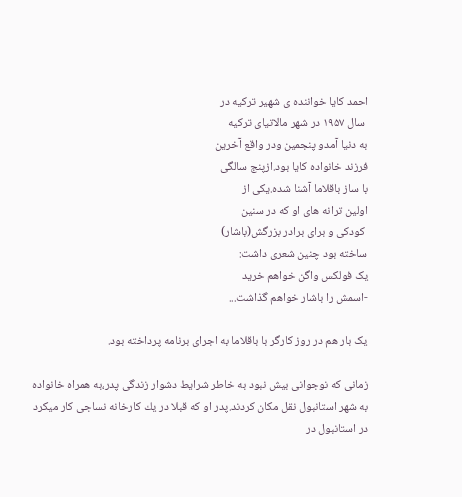احمد كايا خواننده ی شهير تركيه در
 سال ۱۹۵۷ در شهر مالاتيای تركيه
به دنيا آمدو پنجمین ودر واقع آخرین
فرزند خانواده کایا بود.ازپنج سالگی
با ساز باقلاما آشنا شده.یکی از
اولین ترانه های او که در سنین
 کودکی و برای برادر بزرگش(باشار)
ساخته بود چنین شعری داشت:
یک فولکس واگن خواهم خرید
-اسمش را باشار خواهم گذاشت...

یک بار هم در روز کارگر با باقلاما به اجرای برنامه پرداخته بود.

زمانی كه نوجوانی بيش نبود به خاطر شرايط دشوار زندگی پدر،به همراه خانواده به شهر استانبول نقل مكان كردند.پدر او كه قبلا در يك كارخانه نساجی كار ميكرد در استانبول در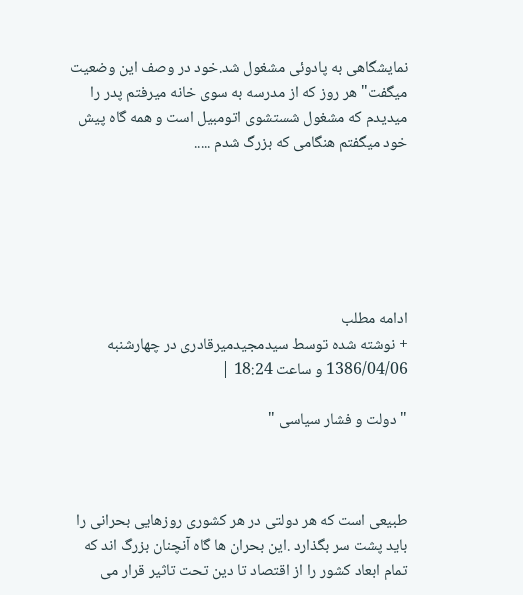نمايشگاهی به پادوئی مشغول شد.خود در وصف اين وضعيت ميگفت"هر روز كه از مدرسه به سوی خانه ميرفتم پدر را ميديدم كه مشغول شستشوی اتومبيل است و همه گاه پيش خود ميگفتم هنگامی كه بزرگ شدم .....






ادامه مطلب
+ نوشته شده توسط سیدمجیدمیرقادری در چهارشنبه 1386/04/06 و ساعت 18:24 |

" دولت و فشار سیاسی "



طبیعی است که هر دولتی در هر کشوری روزهایی بحرانی را باید پشت سر بگذارد .این بحران ها گاه آنچنان بزرگ اند که تمام ابعاد کشور را از اقتصاد تا دین تحت تاثیر قرار می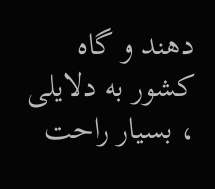دهند و گاه کشور به دلایلی ، بسیار راحت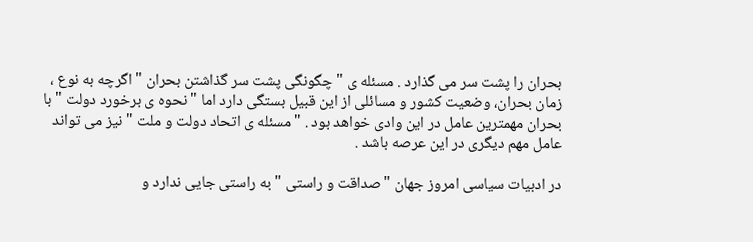بحران را پشت سر می گذارد . مسئله ی "چگونگی پشت سر گذاشتن بحران " اگرچه به نوع ، زمان بحران، وضعیت کشور و مسائلی از این قبیل بستگی دارد اما "نحوه ی برخورد دولت " با بحران مهمترین عامل در این وادی خواهد بود . "مسئله ی اتحاد دولت و ملت " نیز می تواند عامل مهم دیگری در این عرصه باشد .

در ادبیات سیاسی امروز جهان "صداقت و راستی " به راستی جایی ندارد و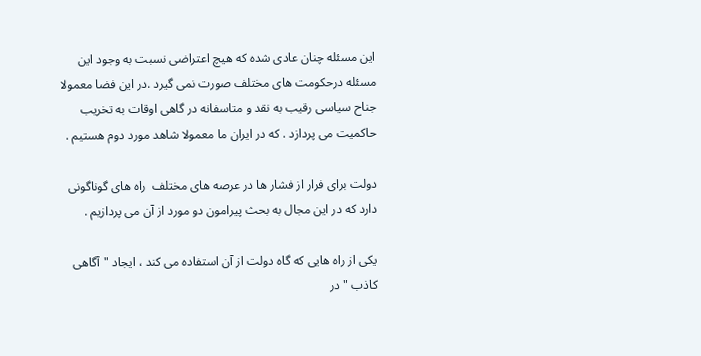این مسئله چنان عادی شده که هیچ اعتراضی نسبت به وجود این مسئله درحکومت های مختلف صورت نمی گیرد .در این فضا معمولا جناح سیاسی رقیب به نقد و متاسفانه در گاهی اوقات به تخریب حاکمیت می پردازد . که در ایران ما معمولا شاهد مورد دوم هستیم .

دولت برای فرار از فشار ها در عرصه های مختلف  راه های گوناگونی دارد که در این مجال به بحث پیرامون دو مورد از آن می پردازیم .

یکی از راه هایی که گاه دولت از آن استفاده می کند ، ایجاد "آگاهی کاذب " در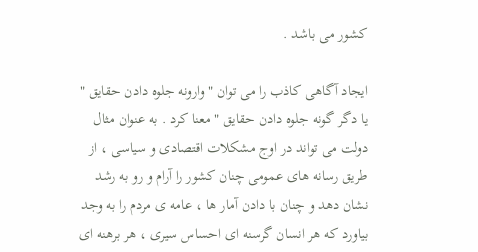کشور می باشد .

ایجاد آگاهی کاذب را می توان " وارونه جلوه دادن حقایق " یا دگر گونه جلوه دادن حقایق " معنا کرد . به عنوان مثال دولت می تواند در اوج مشکلات اقتصادی و سیاسی ، از طریق رسانه های عمومی چنان کشور را آرام و رو به رشد نشان دهد و چنان با دادن آمار ها ، عامه ی مردم را به وجد بیاورد که هر انسان گرسنه ای احساس سیری ، هر برهنه ای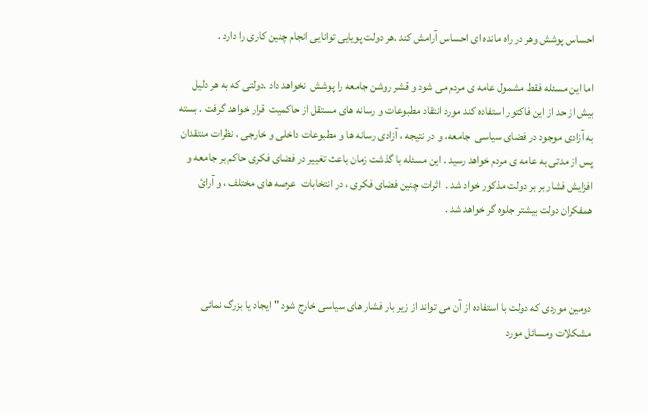احساس پوشش وهر در راه مانده ای احساس آرامش کند .هر دولت پویایی توانایی انجام چنین کاری را دارد .

اما این مسئله فقط مشمول عامه ی مردم می شود و قشر روشن جامعه را پوشش  نخواهد داد .دولتی که به هر دلیل بیش از حد از این فاکتور استفاده کند مورد انتقاد مطبوعات و رسانه های مستقل از حاکمیت  قرار خواهد گرفت . بسته به آزادی موجود در فضای سیاسی  جامعه، و در نتیجه ، آزادی رسانه ها و مطبوعات داخلی و خارجی ، نظرات منتقدان پس از مدتی به عامه ی مردم خواهد رسید . این مسئله با گذشت زمان باعث تغییر در فضای فکری حاکم بر جامعه و افزایش فشار بر بر دولت مذکور خواد شد .  اثرات چنین فضای فکری ، در انتخابات  عرصه های مختلف ، و آرائ همفکران دولت بیشتر جلوه گر خواهد شد .



دومین موردی که دولت با استفاده از آن می تواند از زیر بار فشار های سیاسی خارج شود " ایجاد یا بزرگ نمائی مشکلات ومسائل مورد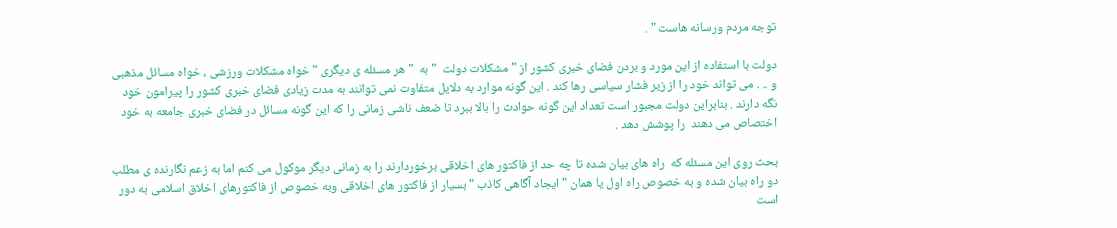توجه مردم ورسانه هاست " .

دولت با استفاده از این مورد و بردن فضای خبری کشور از " مشکلات دولت  " به  "هر مسئله ی دیگری " خواه مشکلات ورزشی ، خواه مسائل مذهبی و .. . می تواند خود را از زیر فشار سیاسی رها کند . این گونه موارد به دلایل متفاوت نمی توانند به مدت زیادی فضای خبری کشور را پیرامون خود نگه دارند . بنابراین دولت مجبور است تعداد این گونه حوادث را بالا ببرد تا ضعف ناشی زمانی را که این گونه مسائل در فضای خبری جامعه به خود اختصاص می دهند  را پوشش دهد .

بحث روی این مسئله که  راه های بیان شده تا چه حد از فاکتور های اخلاقی برخوردارند را به زمانی دیگر موکول می کنم اما به زعم نگارنده ی مطلب  دو راه بیان شده و به خصوص راه اول یا همان " ایجاد آگاهی کاذب " بسیار از فاکتور های اخلاقی وبه خصوص از فاکتورهای اخلاق اسلامی به دور است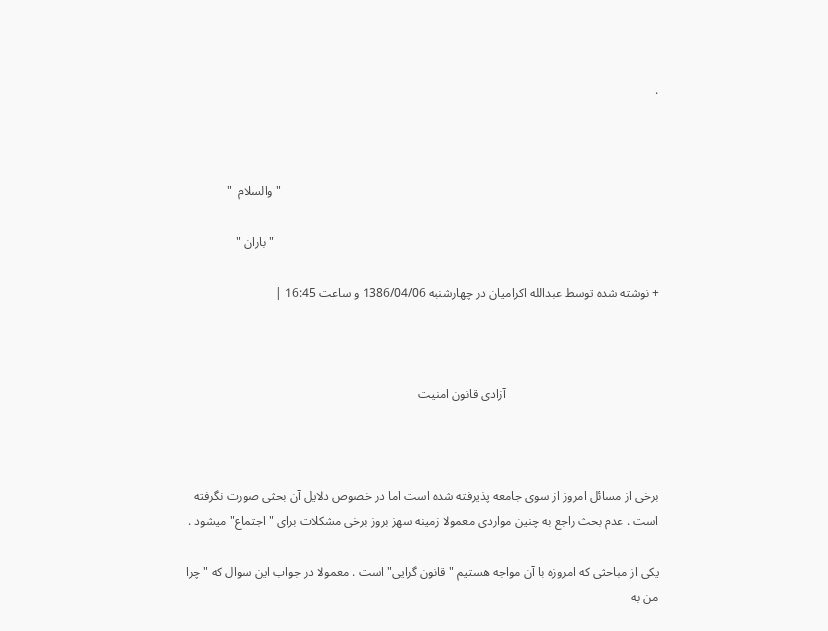.



                                                                                                                         " والسلام  "

                                                                                                                           " باران "

+ نوشته شده توسط عبدالله اکرامیان در چهارشنبه 1386/04/06 و ساعت 16:45 |



                                                 آزادی قانون امنیت



برخی از مسائل امروز از سوی جامعه پذیرفته شده است اما در خصوص دلایل آن بحثی صورت نگرفته است . عدم بحث راجع به چنین مواردی معمولا زمینه سهز بروز برخی مشکلات برای "اجتماع"میشود .

یکی از مباحثی که امروزه با آن مواجه هستیم " قانون گرایی" است . معمولا در جواب این سوال که "چرا من به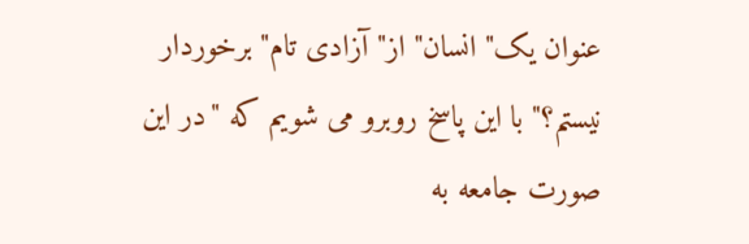عنوان یک" انسان" از" آزادی تام" برخوردار نیستم؟" با این پاسخ روبرو می شویم که "در این صورت جامعه به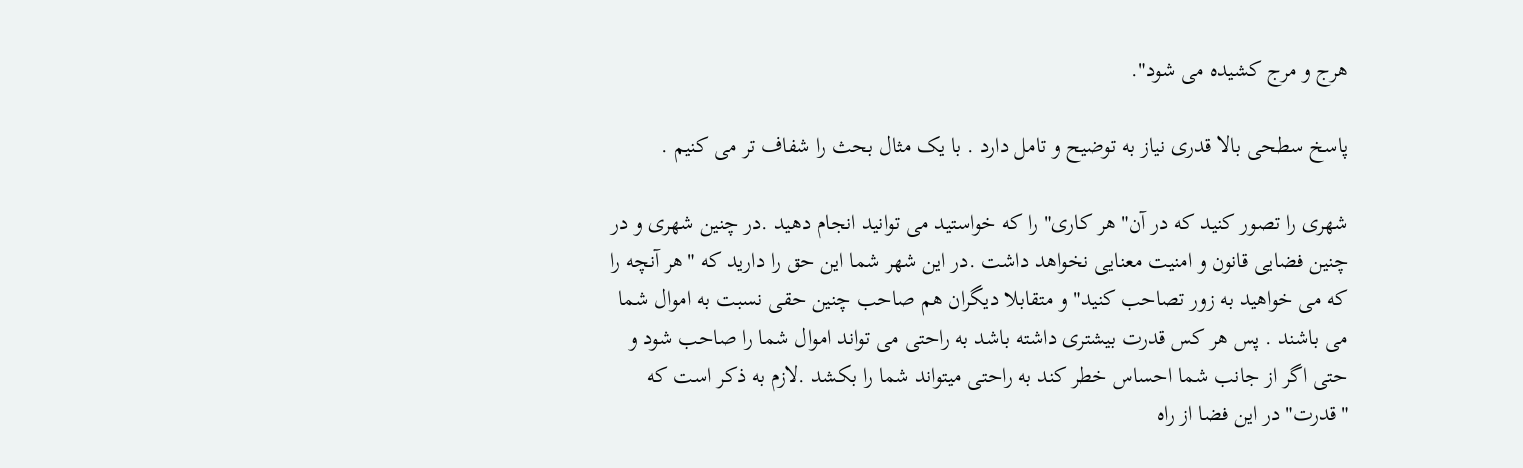هرج و مرج کشیده می شود".

پاسخ سطحی بالا قدری نیاز به توضیح و تامل دارد . با یک مثال بحث را شفاف تر می کنیم .

شهری را تصور کنید که در آن" هر کاری" را که خواستید می توانید انجام دهید .در چنین شهری و در چنین فضایی قانون و امنیت معنایی نخواهد داشت .در این شهر شما این حق را دارید که "هر آنچه را که می خواهید به زور تصاحب کنید" و متقابلا دیگران هم صاحب چنین حقی نسبت به اموال شما می باشند . پس هر کس قدرت بیشتری داشته باشد به راحتی می تواند اموال شما را صاحب شود و حتی اگر از جانب شما احساس خطر کند به راحتی میتواند شما را بکشد .لازم به ذکر است که "قدرت"در این فضا از راه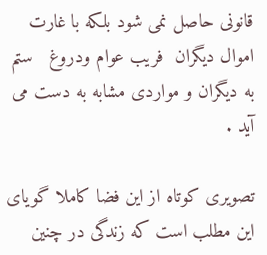قانونی حاصل نمی شود بلکه با غارت اموال دیگران  فریب عوام ودروغ   ستم به دیگران و مواردی مشابه به دست می آید .

تصویری کوتاه از این فضا کاملا گویای این مطلب است که زندگی در چنین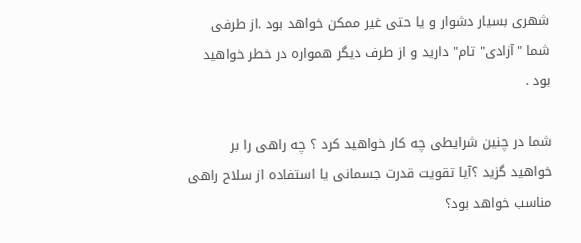شهری بسیار دشوار و یا حتی غیر ممکن خواهد بود .از طرفی شما "آزادی" تام" دارید و از طرف دیگر همواره در خطر خواهید بود .

شما در چنین شرایطی چه کار خواهید کرد ؟ چه راهی را بر خواهید گزید ؟آیا تقویت قدرت جسمانی یا استفاده از سلاح راهی مناسب خواهد بود؟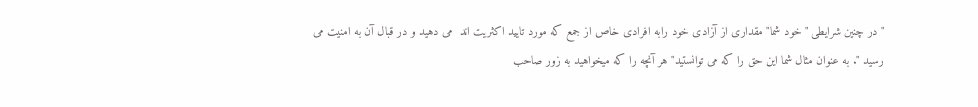"در چنین شرایطی "خود شما" مقداری از آزادی خود رابه افرادی خاص از جمع که مورد تایید اکثریت اند  می دهید و در قبال آن به امنیت می رسید ". به عنوان مثال شما این حق را که می توانستید" هر آنچه را که میخواهید به زور صاحب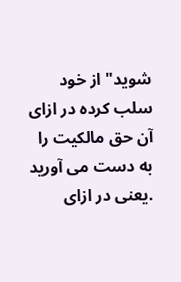شوید" از خود سلب کرده در ازای آن حق مالکیت را به دست می آورید .یعنی در ازای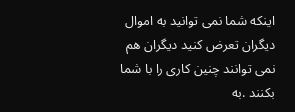اینکه شما نمی توانید به اموال دیگران تعرض کنید دیگران هم نمی توانند چنین کاری را با شما بکنند .به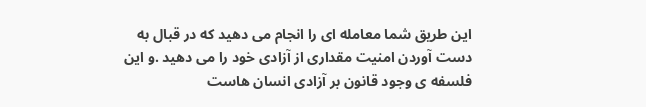این طریق شما معامله ای را انجام می دهید که در قبال به دست آوردن امنیت مقداری از آزادی خود را می دهید .و این فلسفه ی وجود قانون بر آزادی انسان هاست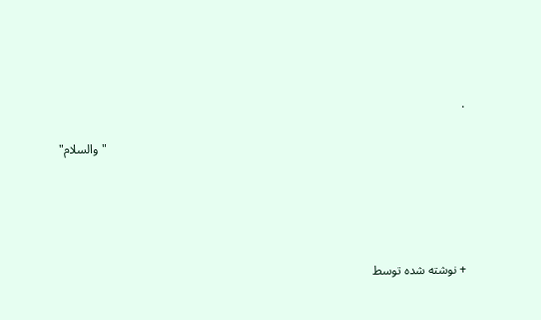.

                                                                                                                   "والسلام"





+ نوشته شده توسط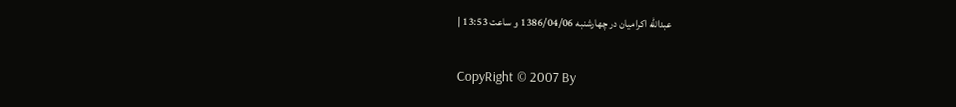عبدالله اکرامیان در چهارشنبه 1386/04/06 و ساعت 13:53 |

CopyRight © 2007 By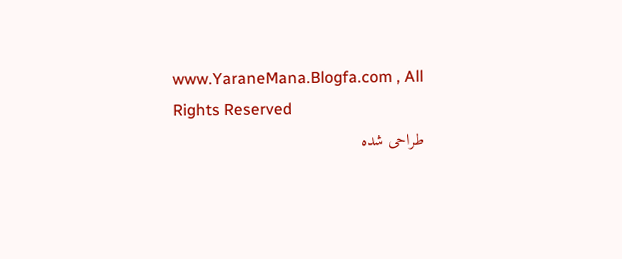www.YaraneMana.Blogfa.com , All Rights Reserved
طراحی شده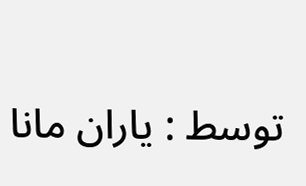توسط : یاران مانا